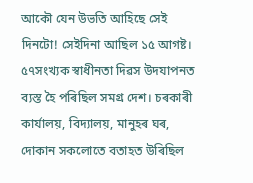আকৌ যেন উভতি আহিছে সেই দিনটো! সেইদিনা আছিল ১৫ আগষ্ট। ৫৭সংখ্যক স্বাধীনতা দিৱস উদযাপনত ব্যস্ত হৈ পৰিছিল সমগ্ৰ দেশ। চৰকাৰী কাৰ্যালয়, বিদ্যালয়, মানুহৰ ঘৰ, দোকান সকলোতে বতাহত উৰিছিল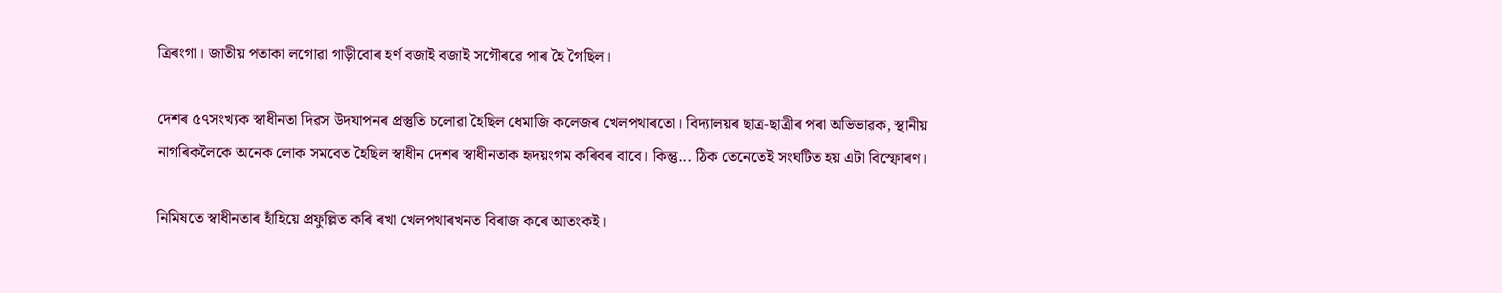ত্ৰিৰংগা। জাতীয় পতাকা লগোৱা গাড়ীবোৰ হৰ্ণ বজাই বজাই সগৌৰৱে পাৰ হৈ গৈছিল।

দেশৰ ৫৭সংখ্যক স্বাধীনতা দিৱস উদযাপনৰ প্ৰস্তুতি চলোৱা হৈছিল ধেমাজি কলেজৰ খেলপথাৰতো। বিদ্যালয়ৰ ছাত্ৰ-ছাত্ৰীৰ পৰা অভিভাৱক, স্থানীয় নাগৰিকলৈকে অনেক লোক সমবেত হৈছিল স্বাধীন দেশৰ স্বাধীনতাক হৃদয়ংগম কৰিবৰ বাবে। কিন্তু... ঠিক তেনেতেই সংঘটিত হয় এটা বিস্ফোৰণ।

নিমিষতে স্বাধীনতাৰ হাঁহিয়ে প্ৰফুল্লিত কৰি ৰখা খেলপথাৰখনত বিৰাজ কৰে আতংকই।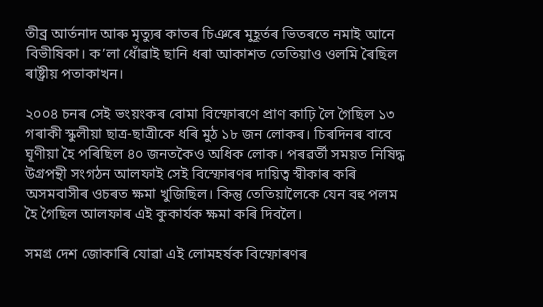তীব্ৰ আৰ্তনাদ আৰু মৃত্যুৰ কাতৰ চিঞৰে মুহূৰ্তৰ ভিতৰতে নমাই আনে বিভীষিকা। ক’লা ধোঁৱাই ছানি ধৰা আকাশত তেতিয়াও ওলমি ৰৈছিল ৰাষ্ট্ৰীয় পতাকাখন।

২০০৪ চনৰ সেই ভংয়ংকৰ বোমা বিস্ফোৰণে প্ৰাণ কাঢ়ি লৈ গৈছিল ১৩ গৰাকী স্কুলীয়া ছাত্ৰ-ছাত্ৰীকে ধৰি মুঠ ১৮ জন লোকৰ। চিৰদিনৰ বাবে ঘূণীয়া হৈ পৰিছিল ৪০ জনতকৈও অধিক লোক। পৰৱৰ্তী সময়ত নিষিদ্ধ উগ্ৰপন্থী সংগঠন আলফাই সেই বিস্ফোৰণৰ দায়িত্ব স্বীকাৰ কৰি অসমবাসীৰ ওচৰত ক্ষমা খুজিছিল। কিন্তু তেতিয়ালৈকে যেন বহু পলম হৈ গৈছিল আলফাৰ এই কুকাৰ্যক ক্ষমা কৰি দিবলৈ।

সমগ্ৰ দেশ জোকাৰি যোৱা এই লোমহৰ্ষক বিস্ফোৰণৰ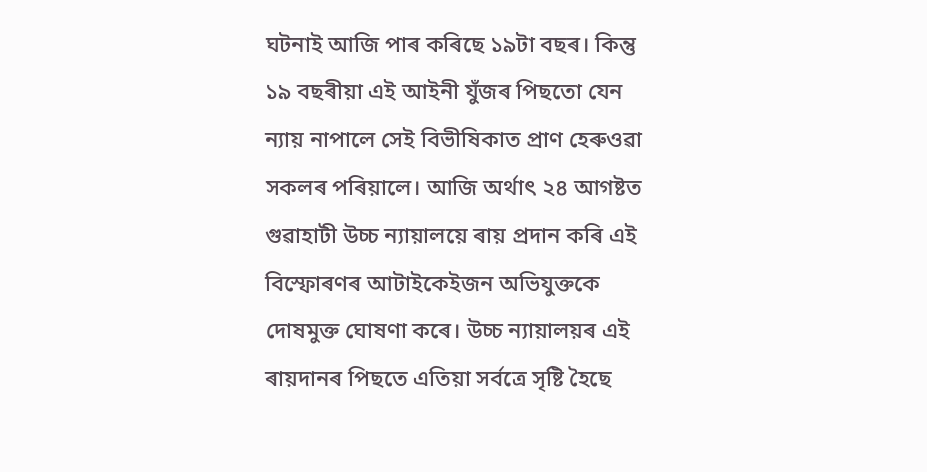ঘটনাই আজি পাৰ কৰিছে ১৯টা বছৰ। কিন্তু ১৯ বছৰীয়া এই আইনী যুঁজৰ পিছতো যেন ন্যায় নাপালে সেই বিভীষিকাত প্ৰাণ হেৰুওৱা সকলৰ পৰিয়ালে। আজি অৰ্থাৎ ২৪ আগষ্টত গুৱাহাটী উচ্চ ন্যায়ালয়ে ৰায় প্ৰদান কৰি এই বিস্ফোৰণৰ আটাইকেইজন অভিযুক্তকে দোষমুক্ত ঘোষণা কৰে। উচ্চ ন্যায়ালয়ৰ এই ৰায়দানৰ পিছতে এতিয়া সৰ্বত্ৰে সৃষ্টি হৈছে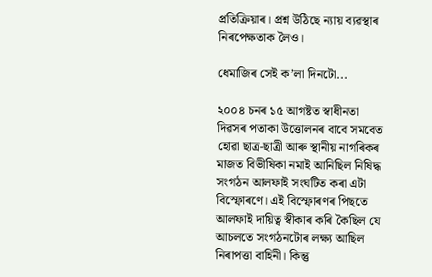প্ৰতিক্ৰিয়াৰ। প্ৰশ্ন উঠিছে ন্যায় ব্যৱস্থাৰ নিৰপেক্ষতাক লৈও।

ধেমাজিৰ সেই ক’লা দিনটো...

২০০৪ চনৰ ১৫ আগষ্টত স্বাধীনতা দিৱসৰ পতাকা উত্তোলনৰ বাবে সমবেত হোৱা ছাত্ৰ-ছাত্ৰী আৰু স্থানীয় নাগৰিকৰ মাজত বিভীষিকা নমাই আনিছিল নিষিদ্ধ সংগঠন আলফাই সংঘটিত কৰা এটা বিস্ফোৰণে। এই বিস্ফোৰণৰ পিছতে আলফাই দায়িত্ব স্বীকাৰ কৰি কৈছিল যে আচলতে সংগঠনটোৰ লক্ষ্য আছিল নিৰাপত্তা বাহিনী। কিন্তু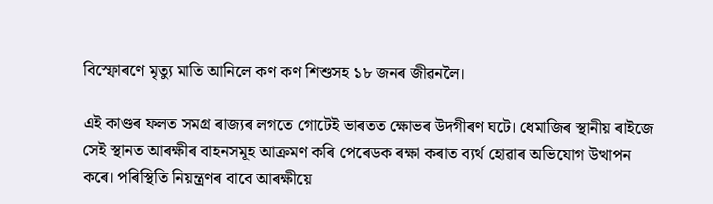বিস্ফোৰণে মৃত্যু মাতি আনিলে কণ কণ শিশুসহ ১৮ জনৰ জীৱনলৈ।

এই কাণ্ডৰ ফলত সমগ্ৰ ৰাজ্যৰ লগতে গোটেই ভাৰতত ক্ষোভৰ উদগীৰণ ঘটে। ধেমাজিৰ স্থানীয় ৰাইজে সেই স্থানত আৰক্ষীৰ বাহনসমূহ আক্ৰমণ কৰি পেৰেডক ৰক্ষা কৰাত ব্যৰ্থ হোৱাৰ অভিযোগ উত্থাপন কৰে। পৰিস্থিতি নিয়ন্ত্ৰণৰ বাবে আৰক্ষীয়ে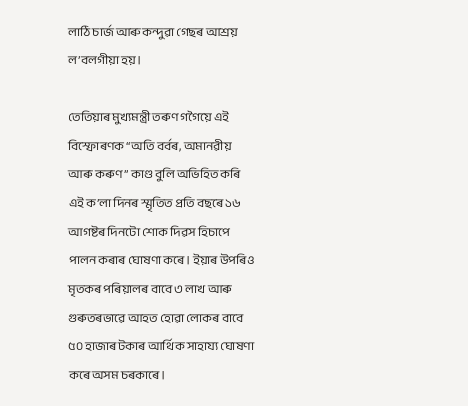লাঠি চাৰ্জ আৰু কন্দুৱা গেছৰ আশ্ৰয় ল’বলগীয়া হয়।

তেতিয়াৰ মুখ্যমন্ত্ৰী তৰুণ গগৈয়ে এই বিস্ফোৰণক “অতি বৰ্বৰ, অমানৱীয় আৰু কৰুণ” কাণ্ড বুলি অভিহিত কৰি এই ক’লা দিনৰ স্মৃতিত প্ৰতি বছৰে ১৬ আগষ্টৰ দিনটো শোক দিৱস হিচাপে পালন কৰাৰ ঘোষণা কৰে। ইয়াৰ উপৰিও মৃতকৰ পৰিয়ালৰ বাবে ৩ লাখ আৰু গুৰুতৰভাৱে আহত হোৱা লোকৰ বাবে ৫০ হাজাৰ টকাৰ আৰ্থিক সাহায্য ঘোষণা কৰে অসম চৰকাৰে।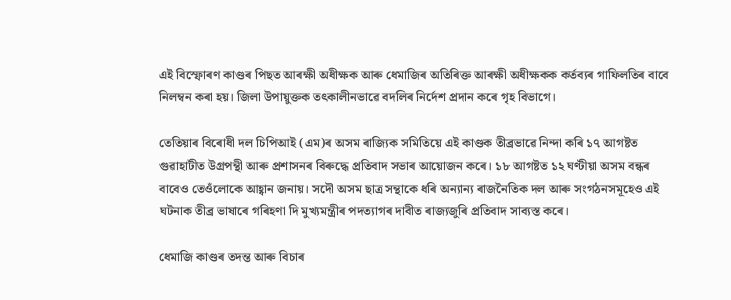এই বিস্ফোৰণ কাণ্ডৰ পিছত আৰক্ষী অধীক্ষক আৰু ধেমাজিৰ অতিৰিক্ত আৰক্ষী অধীক্ষকক কৰ্তব্যৰ গাফিলতিৰ বাবে নিলম্বন কৰা হয়। জিলা উপায়ুক্তক তৎকালীনভাৱে বদলিৰ নিৰ্দেশ প্ৰদান কৰে গৃহ বিভাগে।

তেতিয়াৰ বিৰোধী দল চিপিআই (এম)ৰ অসম ৰাজ্যিক সমিতিয়ে এই কাণ্ডক তীব্ৰভাৱে নিন্দা কৰি ১৭ আগষ্টত গুৱাহাটীত উগ্ৰপন্থী আৰু প্ৰশাসনৰ বিৰুদ্ধে প্ৰতিবাদ সভাৰ আয়োজন কৰে। ১৮ আগষ্টত ১২ ঘণ্টীয়া অসম বন্ধৰ বাবেও তেওঁলোকে আহ্বান জনায়। সদৌ অসম ছাত্ৰ সন্থাকে ধৰি অন্যান্য ৰাজনৈতিক দল আৰু সংগঠনসমূহেও এই ঘটনাক তীব্ৰ ভাষাৰে গৰিহণা দি মুখ্যমন্ত্ৰীৰ পদত্যাগৰ দাবীত ৰাজ্যজুৰি প্ৰতিবাদ সাব্যস্ত কৰে।

ধেমাজি কাণ্ডৰ তদন্ত আৰু বিচাৰ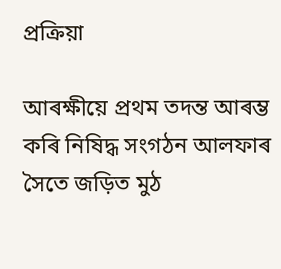প্ৰক্ৰিয়া

আৰক্ষীয়ে প্ৰথম তদন্ত আৰম্ভ কৰি নিষিদ্ধ সংগঠন আলফাৰ সৈতে জড়িত মুঠ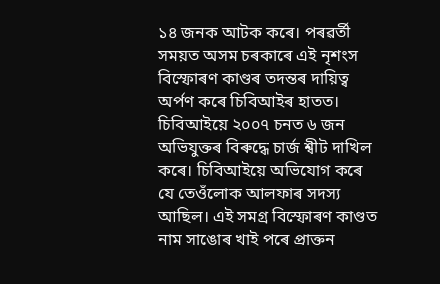১৪ জনক আটক কৰে। পৰৱৰ্তী সময়ত অসম চৰকাৰে এই নৃশংস বিস্ফোৰণ কাণ্ডৰ তদন্তৰ দায়িত্ব অৰ্পণ কৰে চিবিআইৰ হাতত। চিবিআইয়ে ২০০৭ চনত ৬ জন অভিযুক্তৰ বিৰুদ্ধে চাৰ্জ শ্বীট দাখিল কৰে। চিবিআইয়ে অভিযোগ কৰে যে তেওঁলোক আলফাৰ সদস্য আছিল। এই সমগ্ৰ বিস্ফোৰণ কাণ্ডত নাম সাঙোৰ খাই পৰে প্ৰাক্তন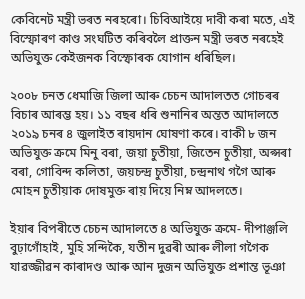কেবিনেট মন্ত্ৰী ভৰত নৰহৰো। চিবিআইয়ে দাবী কৰা মতে, এই বিস্ফোৰণ কাণ্ড সংঘটিত কৰিবলৈ প্ৰাক্তন মন্ত্ৰী ভৰত নৰহেই অভিযুক্ত কেইজনক বিস্ফোৰক যোগান ধৰিছিল।

২০০৮ চনত ধেমাজি জিলা আৰু চেচন আদালতত গোচৰৰ বিচাৰ আৰম্ভ হয়। ১১ বছৰ ধৰি শুনানিৰ অন্তত আদালতে ২০১৯ চনৰ ৪ জুলাইত ৰায়দান ঘোষণা কৰে। বাকী ৮ জন অভিযুক্ত ক্ৰমে মিনু বৰা, জয়া চুতীয়া, জিতেন চুতীয়া, অপ্সৰা বৰা, গোবিন্দ কলিতা, জয়চন্দ্ৰ চুতীয়া, চন্দ্ৰনাথ গগৈ আৰু মোহন চুতীয়াক দোষমুক্ত ৰায় দিয়ে নিম্ন আদলতে।

ইয়াৰ বিপৰীতে চেচন আদালতে ৪ অভিযুক্ত ক্ৰমে- দীপাঞ্জলি বুঢ়াগোঁহাই, মুহি সন্দিকৈ, যতীন দুৱৰী আৰু লীলা গগৈক যাৱজ্জীৱন কাৰাদণ্ড আৰু আন দুজন অভিযুক্ত প্ৰশান্ত ভূঞা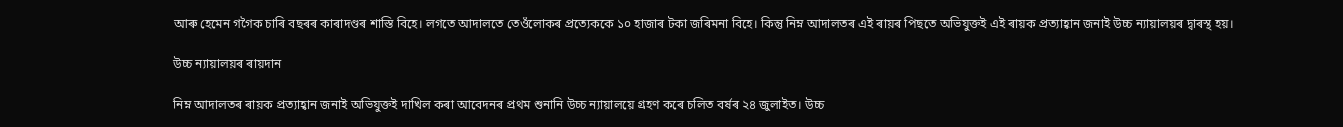আৰু হেমেন গগৈক চাৰি বছৰৰ কাৰাদণ্ডৰ শাস্তি বিহে। লগতে আদালতে তেওঁলোকৰ প্ৰত্যেককে ১০ হাজাৰ টকা জৰিমনা বিহে। কিন্তু নিম্ন আদালতৰ এই ৰায়ৰ পিছতে অভিযুক্তই এই ৰায়ক প্ৰত্যাহ্বান জনাই উচ্চ ন্যায়ালয়ৰ দ্বাৰস্থ হয়।

উচ্চ ন্যায়ালয়ৰ ৰায়দান

নিম্ন আদালতৰ ৰায়ক প্ৰত্যাহ্বান জনাই অভিযুক্তই দাখিল কৰা আবেদনৰ প্ৰথম শুনানি উচ্চ ন্যায়ালয়ে গ্ৰহণ কৰে চলিত বৰ্ষৰ ২৪ জুলাইত। উচ্চ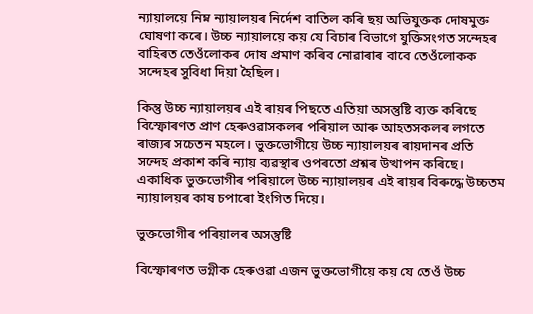ন্যায়ালয়ে নিম্ন ন্যায়ালয়ৰ নিৰ্দেশ বাতিল কৰি ছয় অভিযুক্তক দোষমুক্ত ঘোষণা কৰে। উচ্চ ন্যায়ালয়ে কয় যে বিচাৰ বিভাগে যুক্তিসংগত সন্দেহৰ বাহিৰত তেওঁলোকৰ দোষ প্ৰমাণ কৰিব নোৱাৰাৰ বাবে তেওঁলোকক সন্দেহৰ সুবিধা দিয়া হৈছিল।

কিন্তু উচ্চ ন্যায়ালয়ৰ এই ৰায়ৰ পিছতে এতিয়া অসন্তুষ্টি ব্যক্ত কৰিছে বিস্ফোৰণত প্ৰাণ হেৰুওৱাসকলৰ পৰিয়াল আৰু আহতসকলৰ লগতে ৰাজ্যৰ সচেতন মহলে। ভুক্তভোগীয়ে উচ্চ ন্যায়ালয়ৰ ৰায়দানৰ প্ৰতি সন্দেহ প্ৰকাশ কৰি ন্যায় ব্যৱস্থাৰ ওপৰতো প্ৰশ্নৰ উত্থাপন কৰিছে। একাধিক ভুক্তভোগীৰ পৰিয়ালে উচ্চ ন্যায়ালয়ৰ এই ৰায়ৰ বিৰুদ্ধে উচ্চতম ন্যায়ালয়ৰ কাষ চপাৰো ইংগিত দিয়ে।

ভুক্তভোগীৰ পৰিয়ালৰ অসন্তুষ্টি

বিস্ফোৰণত ভগ্নীক হেৰুওৱা এজন ভুক্তভোগীয়ে কয় যে তেওঁ উচ্চ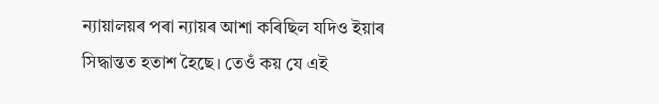ন্যায়ালয়ৰ পৰা ন্যায়ৰ আশা কৰিছিল যদিও ইয়াৰ সিদ্ধান্তত হতাশ হৈছে। তেওঁ কয় যে এই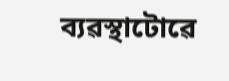ব্যৱস্থাটোৱে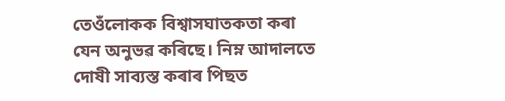তেওঁলোকক বিশ্বাসঘাতকতা কৰা যেন অনুভৱ কৰিছে। নিম্ন আদালতে দোষী সাব্যস্ত কৰাৰ পিছত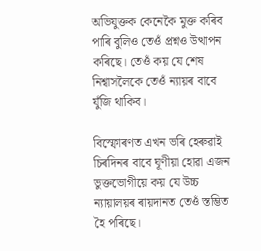অভিযুক্তক কেনেকৈ মুক্ত কৰিব পাৰি বুলিও তেওঁ প্ৰশ্নও উত্থাপন কৰিছে। তেওঁ কয় যে শেষ নিশ্বাসলৈকে তেওঁ ন্যায়ৰ বাবে যুঁজি থাকিব।

বিস্ফোৰণত এখন ভৰি হেৰুৱাই চিৰদিনৰ বাবে ঘূণীয়া হোৱা এজন ভুক্তভোগীয়ে কয় যে উচ্চ ন্যায়ালয়ৰ ৰায়দানত তেওঁ স্তম্ভিত হৈ পৰিছে।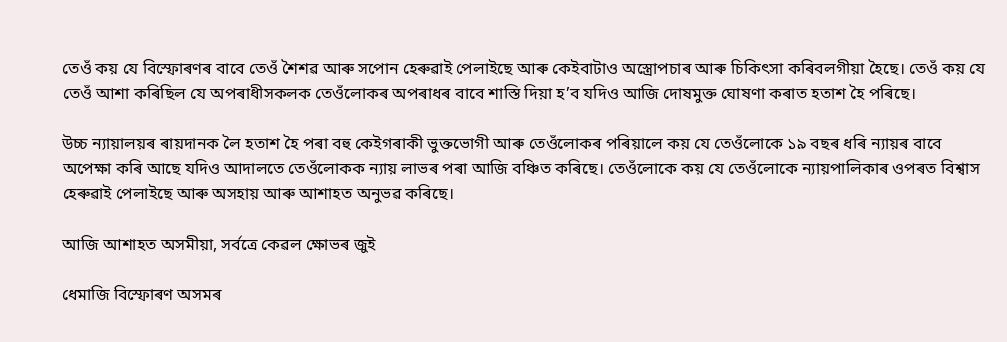তেওঁ কয় যে বিস্ফোৰণৰ বাবে তেওঁ শৈশৱ আৰু সপোন হেৰুৱাই পেলাইছে আৰু কেইবাটাও অস্ত্ৰোপচাৰ আৰু চিকিৎসা কৰিবলগীয়া হৈছে। তেওঁ কয় যে তেওঁ আশা কৰিছিল যে অপৰাধীসকলক তেওঁলোকৰ অপৰাধৰ বাবে শাস্তি দিয়া হ’ব যদিও আজি দোষমুক্ত ঘোষণা কৰাত হতাশ হৈ পৰিছে।

উচ্চ ন্যায়ালয়ৰ ৰায়দানক লৈ হতাশ হৈ পৰা বহু কেইগৰাকী ভুক্তভোগী আৰু তেওঁলোকৰ পৰিয়ালে কয় যে তেওঁলোকে ১৯ বছৰ ধৰি ন্যায়ৰ বাবে অপেক্ষা কৰি আছে যদিও আদালতে তেওঁলোকক ন্যায় লাভৰ পৰা আজি বঞ্চিত কৰিছে। তেওঁলোকে কয় যে তেওঁলোকে ন্যায়পালিকাৰ ওপৰত বিশ্বাস হেৰুৱাই পেলাইছে আৰু অসহায় আৰু আশাহত অনুভৱ কৰিছে।

আজি আশাহত অসমীয়া, সৰ্বত্ৰে কেৱল ক্ষোভৰ জুই

ধেমাজি বিস্ফোৰণ অসমৰ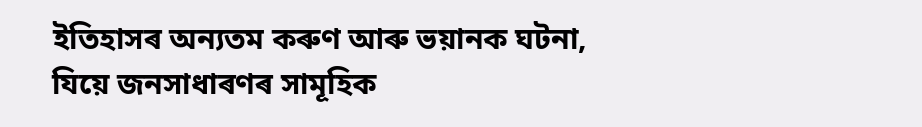ইতিহাসৰ অন্যতম কৰুণ আৰু ভয়ানক ঘটনা, যিয়ে জনসাধাৰণৰ সামূহিক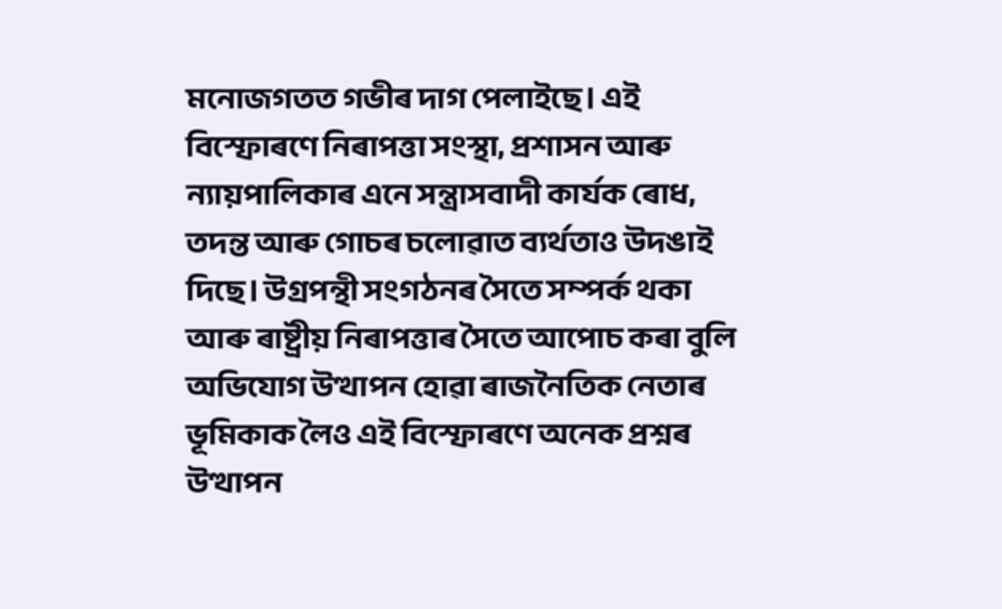মনোজগতত গভীৰ দাগ পেলাইছে। এই বিস্ফোৰণে নিৰাপত্তা সংস্থা, প্ৰশাসন আৰু ন্যায়পালিকাৰ এনে সন্ত্ৰাসবাদী কাৰ্যক ৰোধ, তদন্ত আৰু গোচৰ চলোৱাত ব্যৰ্থতাও উদঙাই দিছে। উগ্ৰপন্থী সংগঠনৰ সৈতে সম্পৰ্ক থকা আৰু ৰাষ্ট্ৰীয় নিৰাপত্তাৰ সৈতে আপোচ কৰা বুলি অভিযোগ উত্থাপন হোৱা ৰাজনৈতিক নেতাৰ ভূমিকাক লৈও এই বিস্ফোৰণে অনেক প্ৰশ্নৰ উত্থাপন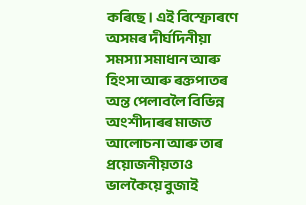কৰিছে। এই বিস্ফোৰণে অসমৰ দীৰ্ঘদিনীয়া সমস্যা সমাধান আৰু হিংসা আৰু ৰক্তপাতৰ অন্ত পেলাবলৈ বিভিন্ন অংশীদাৰৰ মাজত আলোচনা আৰু তাৰ প্ৰয়োজনীয়তাও ভালকৈয়ে বুজাই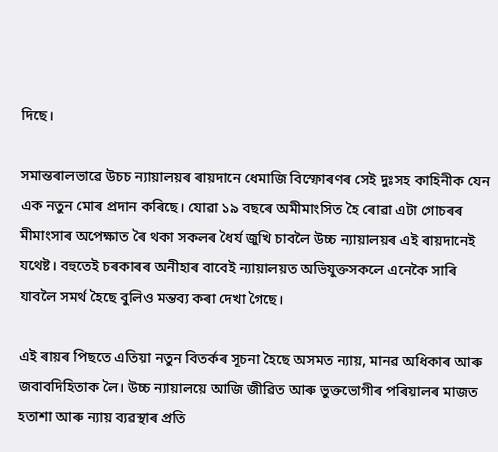দিছে।

সমান্তৰালভাৱে উচচ ন্যায়ালয়ৰ ৰায়দানে ধেমাজি বিস্ফোৰণৰ সেই দুঃসহ কাহিনীক যেন এক নতুন মোৰ প্ৰদান কৰিছে। যোৱা ১৯ বছৰে অমীমাংসিত হৈ ৰোৱা এটা গোচৰৰ মীমাংসাৰ অপেক্ষাত ৰৈ থকা সকলৰ ধৈৰ্য জুখি চাবলৈ উচ্চ ন্যায়ালয়ৰ এই ৰায়দানেই যথেষ্ট। বহুতেই চৰকাৰৰ অনীহাৰ বাবেই ন্যায়ালয়ত অভিযুক্তসকলে এনেকৈ সাৰি যাবলৈ সমৰ্থ হৈছে বুলিও মন্তব্য কৰা দেখা গৈছে।

এই ৰায়ৰ পিছতে এতিয়া নতুন বিতৰ্কৰ সূচনা হৈছে অসমত ন্যায়, মানৱ অধিকাৰ আৰু জবাবদিহিতাক লৈ। উচ্চ ন্যায়ালয়ে আজি জীৱিত আৰু ভুক্তভোগীৰ পৰিয়ালৰ মাজত হতাশা আৰু ন্যায় ব্যৱস্থাৰ প্ৰতি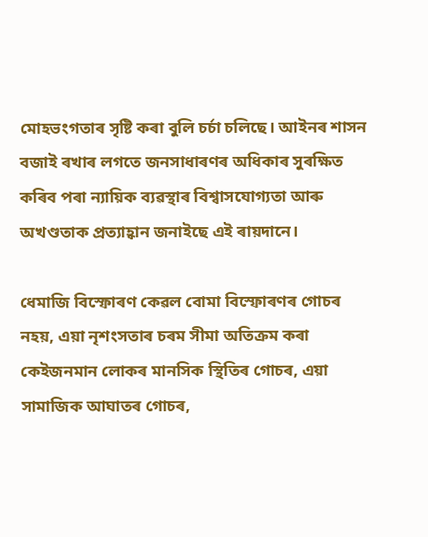মোহভংগতাৰ সৃষ্টি কৰা বুলি চৰ্চা চলিছে। আইনৰ শাসন বজাই ৰখাৰ লগতে জনসাধাৰণৰ অধিকাৰ সুৰক্ষিত কৰিব পৰা ন্যায়িক ব্যৱস্থাৰ বিশ্বাসযোগ্যতা আৰু অখণ্ডতাক প্ৰত্যাহ্বান জনাইছে এই ৰায়দানে।

ধেমাজি বিস্ফোৰণ কেৱল বোমা বিস্ফোৰণৰ গোচৰ নহয়, এয়া নৃশংসতাৰ চৰম সীমা অতিক্ৰম কৰা কেইজনমান লোকৰ মানসিক স্থিতিৰ গোচৰ, এয়া সামাজিক আঘাতৰ গোচৰ,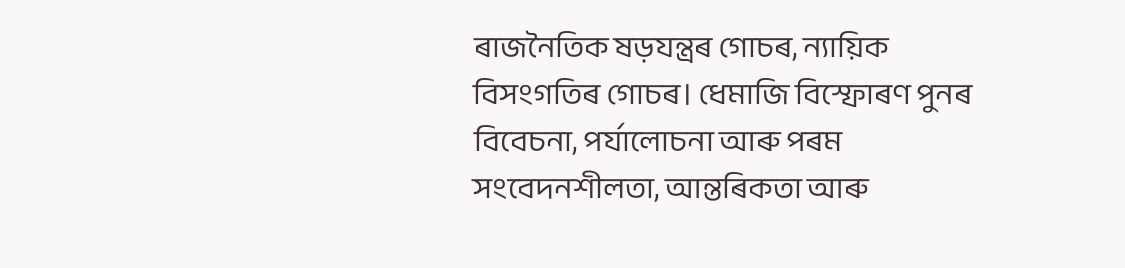ৰাজনৈতিক ষড়যন্ত্ৰৰ গোচৰ, ন্যায়িক বিসংগতিৰ গোচৰ। ধেমাজি বিস্ফোৰণ পুনৰ বিবেচনা, পৰ্যালোচনা আৰু পৰম সংবেদনশীলতা, আন্তৰিকতা আৰু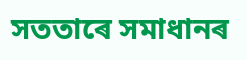সততাৰে সমাধানৰ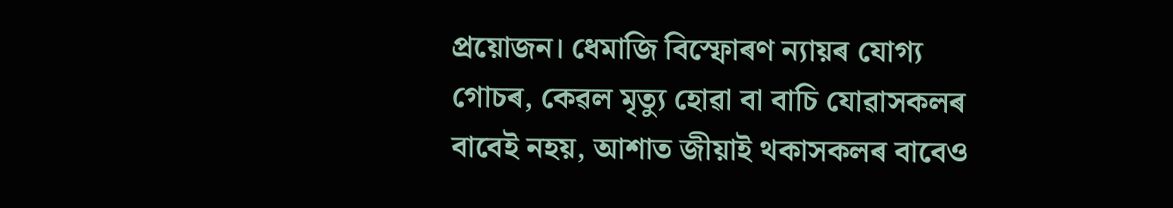প্ৰয়োজন। ধেমাজি বিস্ফোৰণ ন্যায়ৰ যোগ্য গোচৰ, কেৱল মৃত্যু হোৱা বা বাচি যোৱাসকলৰ বাবেই নহয়, আশাত জীয়াই থকাসকলৰ বাবেও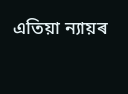এতিয়া ন্যায়ৰ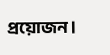প্ৰয়োজন।